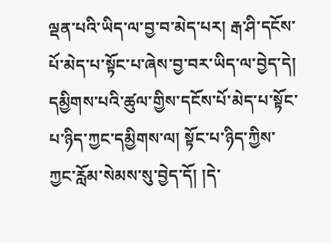ལྡན་པའི་ཡིད་ལ་བྱ་བ་མེད་པར། རྒ་ཤི་དངོས་པོ་མེད་པ་སྟོང་པ་ཞེས་བྱ་བར་ཡིད་ལ་བྱེད་དེ། དམྱིགས་པའི་ཚུལ་གྱིས་དངོས་པོ་མེད་པ་སྟོང་པ་ཉིད་ཀྱང་དམྱིགས་ལ། སྟོང་པ་ཉིད་ཀྱིས་ཀྱང་རློམ་སེམས་སུ་བྱེད་དོ། །དེ་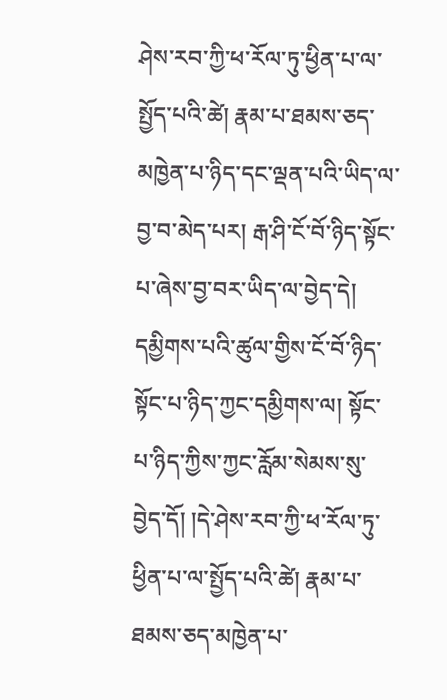ཤེས་རབ་ཀྱི་ཕ་རོལ་ཏུ་ཕྱིན་པ་ལ་སྤྱོད་པའི་ཚེ། རྣམ་པ་ཐམས་ཅད་མཁྱེན་པ་ཉིད་དང་ལྡན་པའི་ཡིད་ལ་བྱ་བ་མེད་པར། རྒ་ཤི་ངོ་བོ་ཉིད་སྟོང་པ་ཞེས་བྱ་བར་ཡིད་ལ་བྱེད་དེ། དམྱིགས་པའི་ཚུལ་གྱིས་ངོ་བོ་ཉིད་སྟོང་པ་ཉིད་ཀྱང་དམྱིགས་ལ། སྟོང་པ་ཉིད་ཀྱིས་ཀྱང་རློམ་སེམས་སུ་བྱེད་དོ། །དེ་ཤེས་རབ་ཀྱི་ཕ་རོལ་ཏུ་ཕྱིན་པ་ལ་སྤྱོད་པའི་ཚེ། རྣམ་པ་ཐམས་ཅད་མཁྱེན་པ་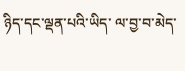ཉིད་དང་ལྡན་པའི་ཡིད་ ལ་བྱ་བ་མེད་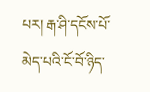པར། རྒ་ཤི་དངོས་པོ་མེད་པའི་ངོ་བོ་ཉིད་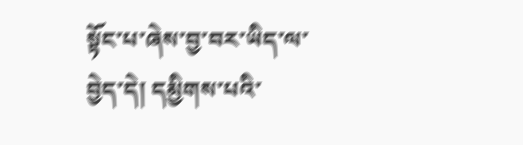སྟོང་པ་ཞེས་བྱ་བར་ཡིད་ལ་བྱེད་དེ། དམྱིགས་པའི་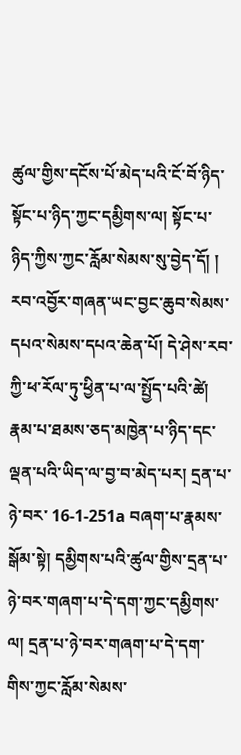ཚུལ་གྱིས་དངོས་པོ་མེད་པའི་ངོ་བོ་ཉིད་སྟོང་པ་ཉིད་ཀྱང་དམྱིགས་ལ། སྟོང་པ་ཉིད་ཀྱིས་ཀྱང་རློམ་སེམས་སུ་བྱེད་དོ། ། རབ་འབྱོར་གཞན་ཡང་བྱང་ཆུབ་སེམས་དཔའ་སེམས་དཔའ་ཆེན་པོ། དེ་ཤེས་རབ་ཀྱི་ཕ་རོལ་ཏུ་ཕྱིན་པ་ལ་སྤྱོད་པའི་ཚེ། རྣམ་པ་ཐམས་ཅད་མཁྱེན་པ་ཉིད་དང་ལྡན་པའི་ཡིད་ལ་བྱ་བ་མེད་པར། དྲན་པ་ཉེ་བར་ 16-1-251a བཞག་པ་རྣམས་སྒོམ་སྟེ། དམྱིགས་པའི་ཚུལ་གྱིས་དྲན་པ་ཉེ་བར་གཞག་པ་དེ་དག་ཀྱང་དམྱིགས་ལ། དྲན་པ་ཉེ་བར་གཞག་པ་དེ་དག་གིས་ཀྱང་རློམ་སེམས་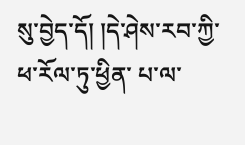སུ་བྱེད་དོ། །དེ་ཤེས་རབ་ཀྱི་ཕ་རོལ་ཏུ་ཕྱིན་ པ་ལ་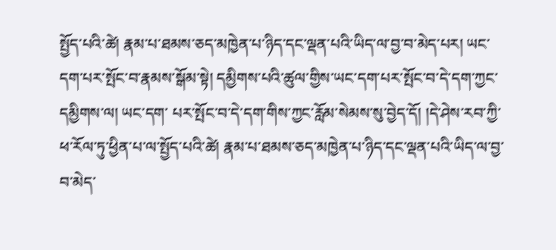སྤྱོད་པའི་ཚེ། རྣམ་པ་ཐམས་ཅད་མཁྱེན་པ་ཉིད་དང་ལྡན་པའི་ཡིད་ལ་བྱ་བ་མེད་པར། ཡང་དག་པར་སྤོང་བ་རྣམས་སྒོམ་སྟེ། དམྱིགས་པའི་ཚུལ་གྱིས་ཡང་དག་པར་སྤོང་བ་དེ་དག་ཀྱང་དམྱིགས་ལ། ཡང་དག་ པར་སྤོང་བ་དེ་དག་གིས་ཀྱང་རློམ་སེམས་སུ་བྱེད་དོ། །དེ་ཤེས་རབ་ཀྱི་ཕ་རོལ་ཏུ་ཕྱིན་པ་ལ་སྤྱོད་པའི་ཚེ། རྣམ་པ་ཐམས་ཅད་མཁྱེན་པ་ཉིད་དང་ལྡན་པའི་ཡིད་ལ་བྱ་བ་མེད་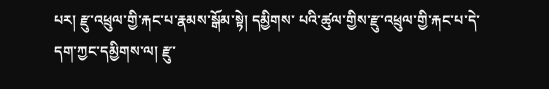པར། རྫུ་འཕྲུལ་གྱི་རྐང་པ་རྣམས་སྒོམ་སྟེ། དམྱིགས་ པའི་ཚུལ་གྱིས་རྫུ་འཕྲུལ་གྱི་རྐང་པ་དེ་དག་ཀྱང་དམྱིགས་ལ། རྫུ་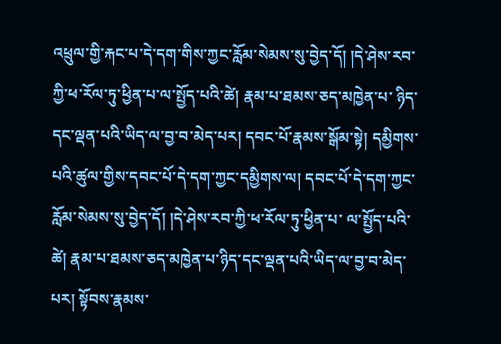འཕྲུལ་གྱི་རྐང་པ་དེ་དག་གིས་ཀྱང་རློམ་སེམས་སུ་བྱེད་དོ། །དེ་ཤེས་རབ་ཀྱི་ཕ་རོལ་ཏུ་ཕྱིན་པ་ལ་སྤྱོད་པའི་ཚེ། རྣམ་པ་ཐམས་ཅད་མཁྱེན་པ་ ཉིད་དང་ལྡན་པའི་ཡིད་ལ་བྱ་བ་མེད་པར། དབང་པོ་རྣམས་སྒོམ་སྟེ། དམྱིགས་པའི་ཚུལ་གྱིས་དབང་པོ་དེ་དག་ཀྱང་དམྱིགས་ལ། དབང་པོ་དེ་དག་ཀྱང་རློམ་སེམས་སུ་བྱེད་དོ། །དེ་ཤེས་རབ་ཀྱི་ཕ་རོལ་ཏུ་ཕྱིན་པ་ ལ་སྤྱོད་པའི་ཚེ། རྣམ་པ་ཐམས་ཅད་མཁྱེན་པ་ཉིད་དང་ལྡན་པའི་ཡིད་ལ་བྱ་བ་མེད་པར། སྟོབས་རྣམས་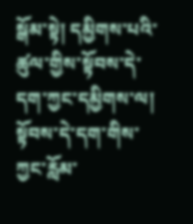སྒོམ་སྟེ། དམྱིགས་པའི་ཚུལ་གྱིས་སྟོབས་དེ་དག་ཀྱང་དམྱིགས་ལ། སྟོབས་དེ་དག་གིས་ཀྱང་རློམ་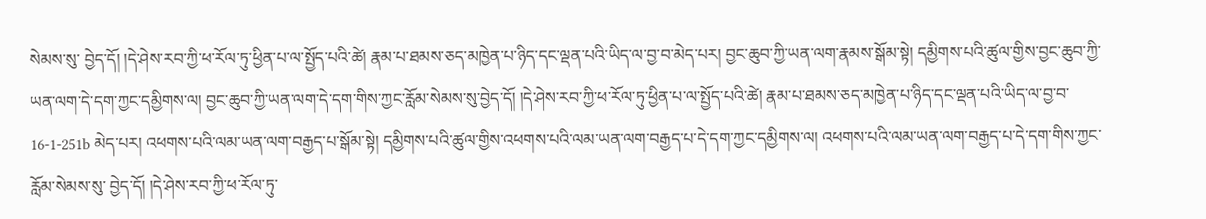སེམས་སུ་ བྱེད་དོ། །དེ་ཤེས་རབ་ཀྱི་ཕ་རོལ་ཏུ་ཕྱིན་པ་ལ་སྤྱོད་པའི་ཚེ། རྣམ་པ་ཐམས་ཅད་མཁྱེན་པ་ཉིད་དང་ལྡན་པའི་ཡིད་ལ་བྱ་བ་མེད་པར། བྱང་ཆུབ་ཀྱི་ཡན་ལག་རྣམས་སྒོམ་སྟེ། དམྱིགས་པའི་ཚུལ་གྱིས་བྱང་ཆུབ་ཀྱི་ ཡན་ལག་དེ་དག་ཀྱང་དམྱིགས་ལ། བྱང་ཆུབ་ཀྱི་ཡན་ལག་དེ་དག་གིས་ཀྱང་རློམ་སེམས་སུ་བྱེད་དོ། །དེ་ཤེས་རབ་ཀྱི་ཕ་རོལ་ཏུ་ཕྱིན་པ་ལ་སྤྱོད་པའི་ཚེ། རྣམ་པ་ཐམས་ཅད་མཁྱེན་པ་ཉིད་དང་ལྡན་པའི་ཡིད་ལ་བྱ་བ་ 16-1-251b མེད་པར། འཕགས་པའི་ལམ་ཡན་ལག་བརྒྱད་པ་སྒོམ་སྟེ། དམྱིགས་པའི་ཚུལ་གྱིས་འཕགས་པའི་ལམ་ཡན་ལག་བརྒྱད་པ་དེ་དག་ཀྱང་དམྱིགས་ལ། འཕགས་པའི་ལམ་ཡན་ལག་བརྒྱད་པ་དེ་དག་གིས་ཀྱང་རློམ་སེམས་སུ་ བྱེད་དོ། །དེ་ཤེས་རབ་ཀྱི་ཕ་རོལ་ཏུ་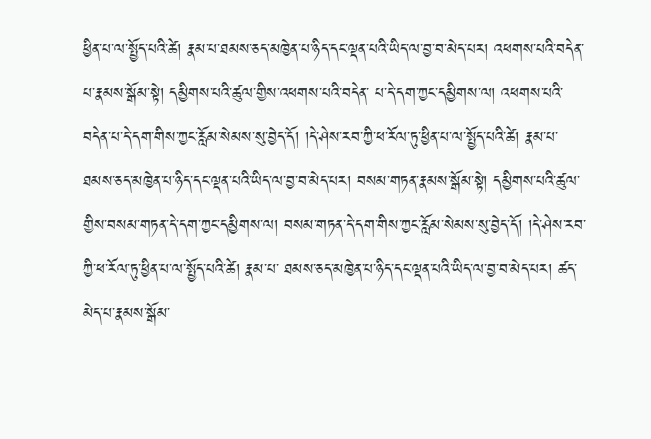ཕྱིན་པ་ལ་སྤྱོད་པའི་ཚེ། རྣམ་པ་ཐམས་ཅད་མཁྱེན་པ་ཉིད་དང་ལྡན་པའི་ཡིད་ལ་བྱ་བ་མེད་པར། འཕགས་པའི་བདེན་པ་རྣམས་སྒོམ་སྟེ། དམྱིགས་པའི་ཚུལ་གྱིས་འཕགས་པའི་བདེན་ པ་དེ་དག་ཀྱང་དམྱིགས་ལ། འཕགས་པའི་བདེན་པ་དེ་དག་གིས་ཀྱང་རློམ་སེམས་སུ་བྱེད་དོ། །དེ་ཤེས་རབ་ཀྱི་ཕ་རོལ་ཏུ་ཕྱིན་པ་ལ་སྤྱོད་པའི་ཚེ། རྣམ་པ་ཐམས་ཅད་མཁྱེན་པ་ཉིད་དང་ལྡན་པའི་ཡིད་ལ་བྱ་བ་མེད་པར། བསམ་གཏན་རྣམས་སྒོམ་སྟེ། དམྱིགས་པའི་ཚུལ་གྱིས་བསམ་གཏན་དེ་དག་ཀྱང་དམྱིགས་ལ། བསམ་གཏན་དེ་དག་གིས་ཀྱང་རློམ་སེམས་སུ་བྱེད་དོ། །དེ་ཤེས་རབ་ཀྱི་ཕ་རོལ་ཏུ་ཕྱིན་པ་ལ་སྤྱོད་པའི་ཚེ། རྣམ་པ་ ཐམས་ཅད་མཁྱེན་པ་ཉིད་དང་ལྡན་པའི་ཡིད་ལ་བྱ་བ་མེད་པར། ཚད་མེད་པ་རྣམས་སྒོམ་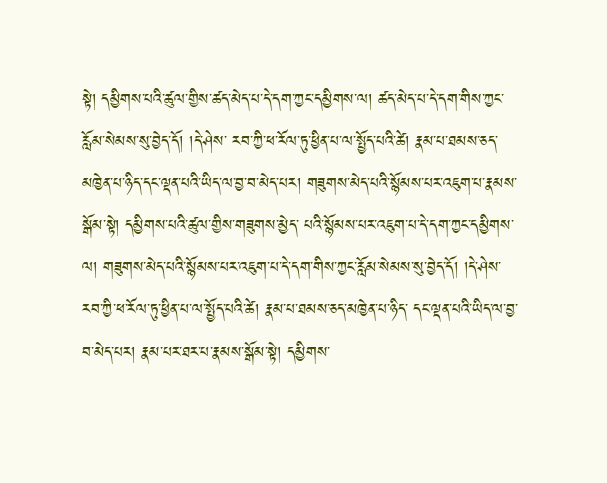སྟེ། དམྱིགས་པའི་ཚུལ་གྱིས་ཚད་མེད་པ་དེ་དག་ཀྱང་དམྱིགས་ལ། ཚད་མེད་པ་དེ་དག་གིས་ཀྱང་རློམ་སེམས་སུ་བྱེད་དོ། །དེ་ཤེས་ རབ་ཀྱི་ཕ་རོལ་ཏུ་ཕྱིན་པ་ལ་སྤྱོད་པའི་ཚེ། རྣམ་པ་ཐམས་ཅད་མཁྱེན་པ་ཉིད་དང་ལྡན་པའི་ཡིད་ལ་བྱ་བ་མེད་པར། གཟུགས་མེད་པའི་སྙོམས་པར་འཇུག་པ་རྣམས་སྒོམ་སྟེ། དམྱིགས་པའི་ཚུལ་གྱིས་གཟུགས་མྱེད་ པའི་སྙོམས་པར་འཇུག་པ་དེ་དག་ཀྱང་དམྱིགས་ལ། གཟུགས་མེད་པའི་སྙོམས་པར་འཇུག་པ་དེ་དག་གིས་ཀྱང་རློམ་སེམས་སུ་བྱེད་དོ། །དེ་ཤེས་རབ་ཀྱི་ཕ་རོལ་ཏུ་ཕྱིན་པ་ལ་སྤྱོད་པའི་ཚེ། རྣམ་པ་ཐམས་ཅད་མཁྱེན་པ་ཉིད་ དང་ལྡན་པའི་ཡིད་ལ་བྱ་བ་མེད་པར། རྣམ་པར་ཐར་པ་རྣམས་སྒོམ་སྟེ། དམྱིགས་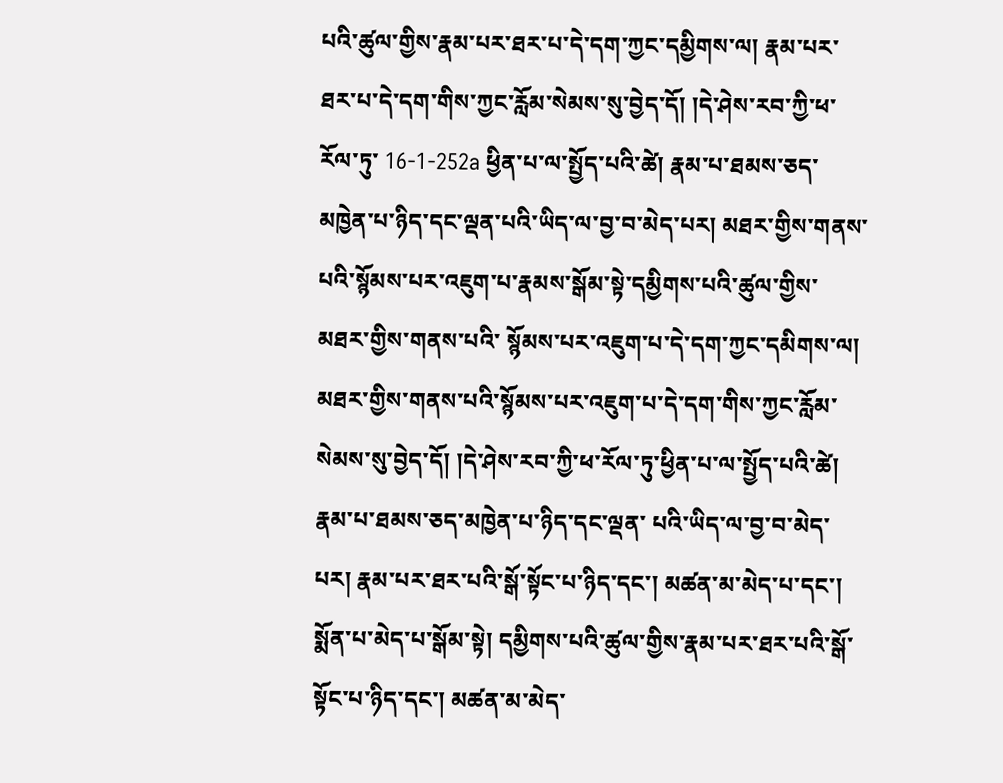པའི་ཚུལ་གྱིས་རྣམ་པར་ཐར་པ་དེ་དག་ཀྱང་དམྱིགས་ལ། རྣམ་པར་ཐར་པ་དེ་དག་གིས་ཀྱང་རློམ་སེམས་སུ་བྱེད་དོ། །དེ་ཤེས་རབ་ཀྱི་ཕ་རོལ་ཏུ་ 16-1-252a ཕྱིན་པ་ལ་སྤྱོད་པའི་ཚེ། རྣམ་པ་ཐམས་ཅད་མཁྱེན་པ་ཉིད་དང་ལྡན་པའི་ཡིད་ལ་བྱ་བ་མེད་པར། མཐར་གྱིས་གནས་པའི་སྙོམས་པར་འཇུག་པ་རྣམས་སྒོམ་སྟེ་དམྱིགས་པའི་ཚུལ་གྱིས་མཐར་གྱིས་གནས་པའི་ སྙོམས་པར་འཇུག་པ་དེ་དག་ཀྱང་དམིགས་ལ། མཐར་གྱིས་གནས་པའི་སྙོམས་པར་འཇུག་པ་དེ་དག་གིས་ཀྱང་རློམ་སེམས་སུ་བྱེད་དོ། །དེ་ཤེས་རབ་ཀྱི་ཕ་རོལ་ཏུ་ཕྱིན་པ་ལ་སྤྱོད་པའི་ཚེ། རྣམ་པ་ཐམས་ཅད་མཁྱེན་པ་ཉིད་དང་ལྡན་ པའི་ཡིད་ལ་བྱ་བ་མེད་པར། རྣམ་པར་ཐར་པའི་སྒོ་སྟོང་པ་ཉིད་དང་། མཚན་མ་མེད་པ་དང་། སྨོན་པ་མེད་པ་སྒོམ་སྟེ། དམྱིགས་པའི་ཚུལ་གྱིས་རྣམ་པར་ཐར་པའི་སྒོ་སྟོང་པ་ཉིད་དང་། མཚན་མ་མེད་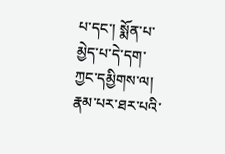པ་དང་། སྨོན་པ་མྱེད་པ་དེ་དག་ ཀྱང་དམྱིགས་ལ། རྣམ་པར་ཐར་པའི་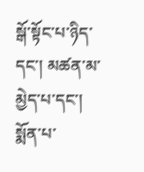སྒོ་སྟོང་པ་ཉིད་དང་། མཚན་མ་མྱེད་པ་དང་། སྨོན་པ་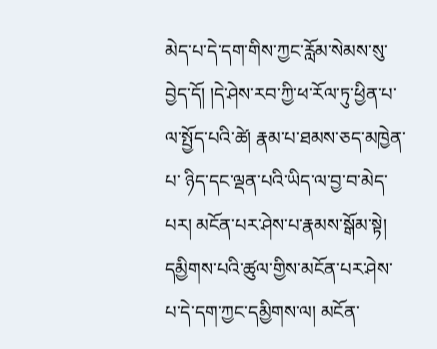མེད་པ་དེ་དག་གིས་ཀྱང་རློམ་སེམས་སུ་བྱེད་དོ། །དེ་ཤེས་རབ་ཀྱི་ཕ་རོལ་ཏུ་ཕྱིན་པ་ལ་སྤྱོད་པའི་ཚེ། རྣམ་པ་ཐམས་ཅད་མཁྱེན་པ་ ཉིད་དང་ལྡན་པའི་ཡིད་ལ་བྱ་བ་མེད་པར། མངོན་པར་ཤེས་པ་རྣམས་སྒོམ་སྟེ། དམྱིགས་པའི་ཚུལ་གྱིས་མངོན་པར་ཤེས་པ་དེ་དག་ཀྱང་དམྱིགས་ལ། མངོན་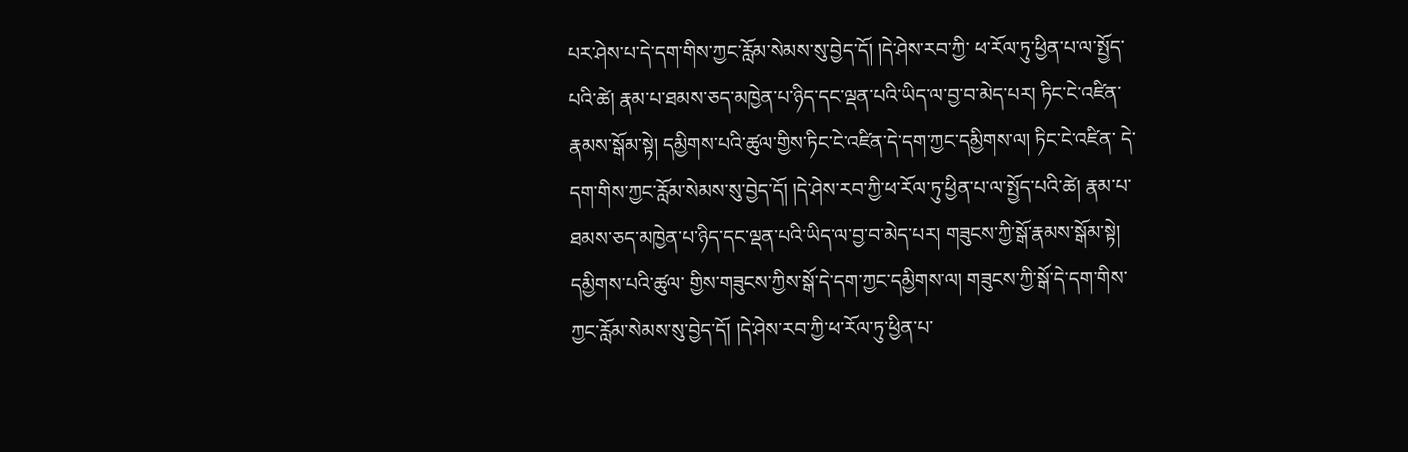པར་ཤེས་པ་དེ་དག་གིས་ཀྱང་རློམ་སེམས་སུ་བྱེད་དོ། །དེ་ཤེས་རབ་ཀྱི་ ཕ་རོལ་ཏུ་ཕྱིན་པ་ལ་སྤྱོད་པའི་ཚེ། རྣམ་པ་ཐམས་ཅད་མཁྱེན་པ་ཉིད་དང་ལྡན་པའི་ཡིད་ལ་བྱ་བ་མེད་པར། ཏིང་ངེ་འཛིན་རྣམས་སྒོམ་སྟེ། དམྱིགས་པའི་ཚུལ་གྱིས་ཏིང་ངེ་འཛིན་དེ་དག་ཀྱང་དམྱིགས་ལ། ཏིང་ངེ་འཛིན་ དེ་དག་གིས་ཀྱང་རློམ་སེམས་སུ་བྱེད་དོ། །དེ་ཤེས་རབ་ཀྱི་ཕ་རོལ་ཏུ་ཕྱིན་པ་ལ་སྤྱོད་པའི་ཚེ། རྣམ་པ་ཐམས་ཅད་མཁྱེན་པ་ཉིད་དང་ལྡན་པའི་ཡིད་ལ་བྱ་བ་མེད་པར། གཟུངས་ཀྱི་སྒོ་རྣམས་སྒོམ་སྟེ། དམྱིགས་པའི་ཚུལ་ གྱིས་གཟུངས་ཀྱིས་སྒོ་དེ་དག་ཀྱང་དམྱིགས་ལ། གཟུངས་ཀྱི་སྒོ་དེ་དག་གིས་ཀྱང་རློམ་སེམས་སུ་བྱེད་དོ། །དེ་ཤེས་རབ་ཀྱི་ཕ་རོལ་ཏུ་ཕྱིན་པ་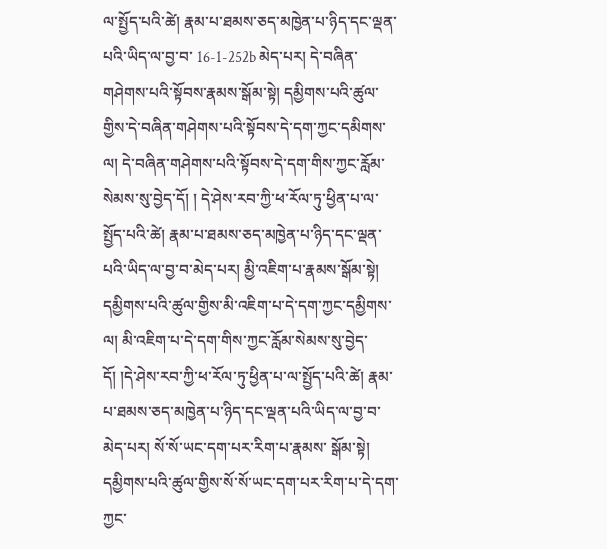ལ་སྤྱོད་པའི་ཚེ། རྣམ་པ་ཐམས་ཅད་མཁྱེན་པ་ཉིད་དང་ལྡན་པའི་ཡིད་ལ་བྱ་བ་ 16-1-252b མེད་པར། དེ་བཞིན་གཤེགས་པའི་སྟོབས་རྣམས་སྒོམ་སྟེ། དམྱིགས་པའི་ཚུལ་གྱིས་དེ་བཞིན་གཤེགས་པའི་སྟོབས་དེ་དག་ཀྱང་དམིགས་ལ། དེ་བཞིན་གཤེགས་པའི་སྟོབས་དེ་དག་གིས་ཀྱང་རློམ་སེམས་སུ་བྱེད་དོ། ། དེ་ཤེས་རབ་ཀྱི་ཕ་རོལ་ཏུ་ཕྱིན་པ་ལ་སྤྱོད་པའི་ཚེ། རྣམ་པ་ཐམས་ཅད་མཁྱེན་པ་ཉིད་དང་ལྡན་པའི་ཡིད་ལ་བྱ་བ་མེད་པར། མྱི་འཇིག་པ་རྣམས་སྒོམ་སྟེ། དམྱིགས་པའི་ཚུལ་གྱིས་མི་འཇིག་པ་དེ་དག་ཀྱང་དམྱིགས་ལ། མི་འཇིག་པ་དེ་དག་གིས་ཀྱང་རློམ་སེམས་སུ་བྱེད་དོ། །དེ་ཤེས་རབ་ཀྱི་ཕ་རོལ་ཏུ་ཕྱིན་པ་ལ་སྤྱོད་པའི་ཚེ། རྣམ་པ་ཐམས་ཅད་མཁྱེན་པ་ཉིད་དང་ལྡན་པའི་ཡིད་ལ་བྱ་བ་མེད་པར། སོ་སོ་ཡང་དག་པར་རིག་པ་རྣམས་ སྒོམ་སྟེ། དམྱིགས་པའི་ཚུལ་གྱིས་སོ་སོ་ཡང་དག་པར་རིག་པ་དེ་དག་ཀྱང་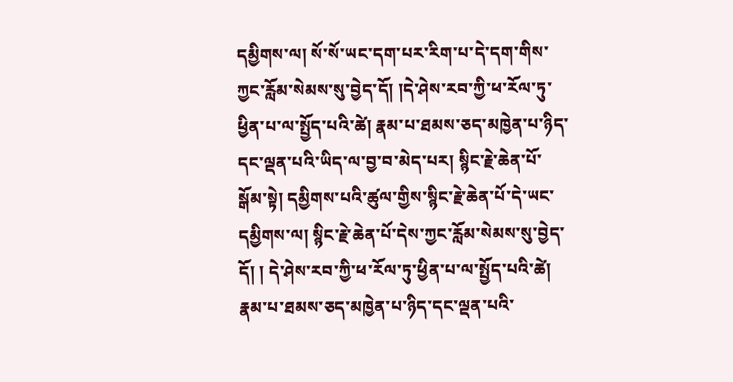དམྱིགས་ལ། སོ་སོ་ཡང་དག་པར་རིག་པ་དེ་དག་གིས་ཀྱང་རློམ་སེམས་སུ་བྱེད་དོ། །དེ་ཤེས་རབ་ཀྱི་ཕ་རོལ་ཏུ་ཕྱིན་པ་ལ་སྤྱོད་པའི་ཚེ། རྣམ་པ་ཐམས་ཅད་མཁྱེན་པ་ཉིད་དང་ལྡན་པའི་ཡིད་ལ་བྱ་བ་མེད་པར། སྙིང་རྗེ་ཆེན་པོ་སྒོམ་སྟེ། དམྱིགས་པའི་ཚུལ་གྱིས་སྙིང་རྗེ་ཆེན་པོ་དེ་ཡང་དམྱིགས་ལ། སྙིང་རྗེ་ཆེན་པོ་དེས་ཀྱང་རློམ་སེམས་སུ་བྱེད་དོ། ། དེ་ཤེས་རབ་ཀྱི་ཕ་རོལ་ཏུ་ཕྱིན་པ་ལ་སྤྱོད་པའི་ཚེ། རྣམ་པ་ཐམས་ཅད་མཁྱེན་པ་ཉིད་དང་ལྡན་པའི་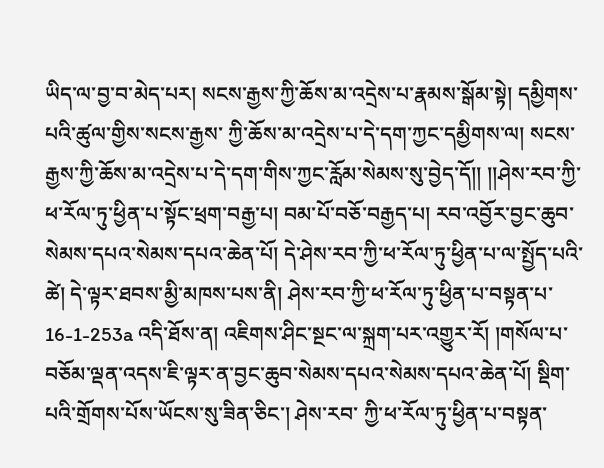ཡིད་ལ་བྱ་བ་མེད་པར། སངས་རྒྱས་ཀྱི་ཆོས་མ་འདྲེས་པ་རྣམས་སྒོམ་སྟེ། དམྱིགས་པའི་ཚུལ་གྱིས་སངས་རྒྱས་ ཀྱི་ཆོས་མ་འདྲེས་པ་དེ་དག་ཀྱང་དམྱིགས་ལ། སངས་རྒྱས་ཀྱི་ཆོས་མ་འདྲེས་པ་དེ་དག་གིས་ཀྱང་རློམ་སེམས་སུ་བྱེད་དོ།། །།ཤེས་རབ་ཀྱི་ཕ་རོལ་ཏུ་ཕྱིན་པ་སྟོང་ཕྲག་བརྒྱ་པ། བམ་པོ་བཅོ་བརྒྱད་པ། རབ་འབྱོར་བྱང་ཆུབ་སེམས་དཔའ་སེམས་དཔའ་ཆེན་པོ། དེ་ཤེས་རབ་ཀྱི་ཕ་རོལ་ཏུ་ཕྱིན་པ་ལ་སྤྱོད་པའི་ཚེ། དེ་ལྟར་ཐབས་མྱི་མཁས་པས་ནི། ཤེས་རབ་ཀྱི་ཕ་རོལ་ཏུ་ཕྱིན་པ་བསྟན་པ་ 16-1-253a འདི་ཐོས་ན། འཇིགས་ཤིང་སྔང་ལ་སྐྲག་པར་འགྱུར་རོ། །གསོལ་པ་བཅོམ་ལྡན་འདས་ཇི་ལྟར་ན་བྱང་ཆུབ་སེམས་དཔའ་སེམས་དཔའ་ཆེན་པོ། སྡིག་པའི་གྲོགས་པོས་ཡོངས་སུ་ཟིན་ཅིང་། ཤེས་རབ་ ཀྱི་ཕ་རོལ་ཏུ་ཕྱིན་པ་བསྟན་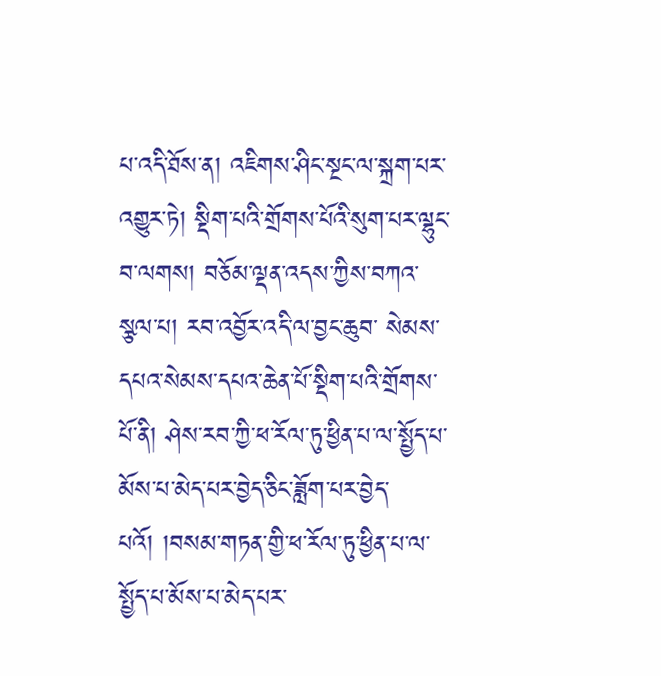པ་འདི་ཐོས་ན། འཇིགས་ཤིང་སྔང་ལ་སྐྲག་པར་འགྱུར་ཏེ། སྡིག་པའི་གྲོགས་པོའི་སུག་པར་ལྷུང་བ་ལགས། བཅོམ་ལྡན་འདས་ཀྱིས་བཀའ་སྩལ་པ། རབ་འབྱོར་འདི་ལ་བྱང་ཆུབ་ སེམས་དཔའ་སེམས་དཔའ་ཆེན་པོ་སྡིག་པའི་གྲོགས་པོ་ནི། ཤེས་རབ་ཀྱི་ཕ་རོལ་ཏུ་ཕྱིན་པ་ལ་སྤྱོད་པ་མོས་པ་མེད་པར་བྱེད་ཅིང་ཟློག་པར་བྱེད་པའོ། །བསམ་གཏན་གྱི་ཕ་རོལ་ཏུ་ཕྱིན་པ་ལ་སྤྱོད་པ་མོས་པ་མེད་པར་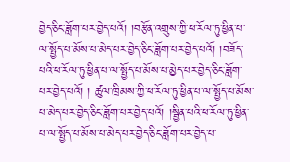བྱེད་ཅིང་ཟློག་པར་བྱེད་པའོ། །བརྩོན་འགྲུས་ཀྱི་ཕ་རོལ་ཏུ་ཕྱིན་པ་ལ་སྤྱོད་པ་མོས་པ་མེད་པར་བྱེད་ཅིང་ཟློག་པར་བྱེད་པའོ། །བཟོད་པའི་ཕ་རོལ་ཏུ་ཕྱིན་པ་ལ་སྤྱོད་པ་མོས་པ་མྱེད་པར་བྱེད་ཅིང་ཟློག་པར་བྱེད་པའོ། ། ཚུལ་ཁྲིམས་ཀྱི་ཕ་རོལ་ཏུ་ཕྱིན་པ་ལ་སྤྱོད་པ་མོས་པ་མེད་པར་བྱེད་ཅིང་ཟློག་པར་བྱེད་པའོ། །སྦྱིན་པའི་ཕ་རོལ་ཏུ་ཕྱིན་པ་ལ་སྤྱོད་པ་མོས་པ་མེད་པར་བྱེད་ཅིང་ཟློག་པར་བྱེད་པ་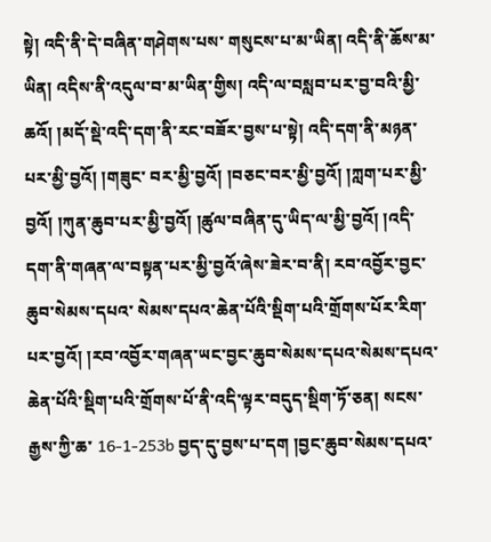སྟེ། འདི་ནི་དེ་བཞིན་གཤེགས་པས་ གསུངས་པ་མ་ཡིན། འདི་ནི་ཆོས་མ་ཡིན། འདིས་ནི་འདུལ་བ་མ་ཡིན་གྱིས། འདི་ལ་བསླབ་པར་བྱ་བའི་མྱི་ཆའོ། །མདོ་སྡེ་འདི་དག་ནི་རང་བཟོར་བྱས་པ་སྟེ། འདི་དག་ནི་མཉན་པར་མྱི་བྱའོ། །གཟུང་ བར་མྱི་བྱའོ། །བཅང་བར་མྱི་བྱའོ། །ཀླག་པར་མྱི་བྱའོ། །ཀུན་ཆུབ་པར་མྱི་བྱའོ། །ཚུལ་བཞིན་དུ་ཡིད་ལ་མྱི་བྱའོ། །འདི་དག་ནི་གཞན་ལ་བསྟན་པར་མྱི་བྱའོ་ཞེས་ཟེར་བ་ནི། རབ་འབྱོར་བྱང་ཆུབ་སེམས་དཔའ་ སེམས་དཔའ་ཆེན་པོའི་སྡིག་པའི་གྲོགས་པོར་རིག་པར་བྱའོ། །རབ་འབྱོར་གཞན་ཡང་བྱང་ཆུབ་སེམས་དཔའ་སེམས་དཔའ་ཆེན་པོའི་སྡིག་པའི་གྲོགས་པོ་ནི་འདི་ལྟར་བདུད་སྡིག་ཏོ་ཅན། སངས་རྒྱས་ཀྱི་ཆ་ 16-1-253b བྱད་དུ་བྱས་པ་དག །བྱང་ཆུབ་སེམས་དཔའ་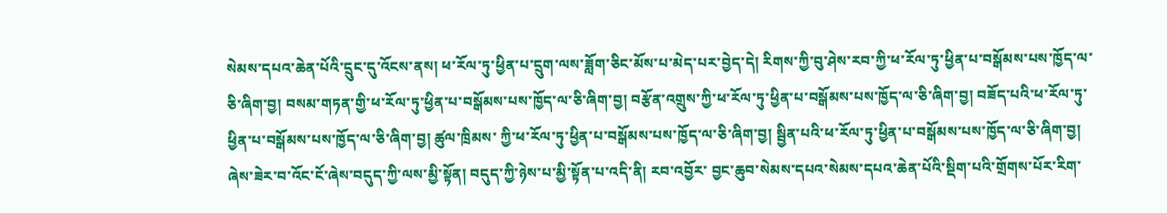སེམས་དཔའ་ཆེན་པོའི་དྲུང་དུ་འོངས་ནས། ཕ་རོལ་ཏུ་ཕྱིན་པ་དྲུག་ལས་ཟློག་ཅིང་མོས་པ་མེད་པར་བྱེད་དེ། རིགས་ཀྱི་བུ་ཤེས་རབ་ཀྱི་ཕ་རོལ་ཏུ་ཕྱིན་པ་བསྒོམས་པས་ཁྱོད་ལ་ཅི་ཞིག་བྱ། བསམ་གཏན་གྱི་ཕ་རོལ་ཏུ་ཕྱིན་པ་བསྒོམས་པས་ཁྱོད་ལ་ཅི་ཞིག་བྱ། བརྩོན་འགྲུས་ཀྱི་ཕ་རོལ་ཏུ་ཕྱིན་པ་བསྒོམས་པས་ཁྱོད་ལ་ཅི་ཞིག་བྱ། བཟོད་པའི་ཕ་རོལ་ཏུ་ཕྱིན་པ་བསྒོམས་པས་ཁྱོད་ལ་ཅི་ཞིག་བྱ། ཚུལ་ཁྲིམས་ ཀྱི་ཕ་རོལ་ཏུ་ཕྱིན་པ་བསྒོམས་པས་ཁྱོད་ལ་ཅི་ཞིག་བྱ། སྦྱིན་པའི་ཕ་རོལ་ཏུ་ཕྱིན་པ་བསྒོམས་པས་ཁྱོད་ལ་ཅི་ཞིག་བྱ། ཞེས་ཟེར་བ་འོང་ངོ་ཞེས་བདུད་ཀྱི་ལས་མྱི་སྟོན། བདུད་ཀྱི་ཉེས་པ་མྱི་སྟོན་པ་འདི་ནི། རབ་འབྱོར་ བྱང་ཆུབ་སེམས་དཔའ་སེམས་དཔའ་ཆེན་པོའི་སྡིག་པའི་གྲོགས་པོར་རིག་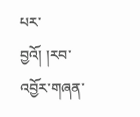པར་བྱའོ། །རབ་འབྱོར་གཞན་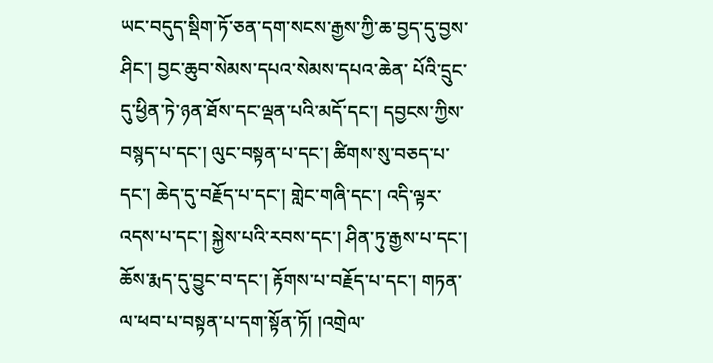ཡང་བདུད་སྡིག་ཏོ་ཅན་དག་སངས་རྒྱས་ཀྱི་ཆ་བྱད་དུ་བྱས་ཤིང་། བྱང་ཆུབ་སེམས་དཔའ་སེམས་དཔའ་ཆེན་ པོའི་དྲུང་དུ་ཕྱིན་ཏེ་ཉན་ཐོས་དང་ལྡན་པའི་མདོ་དང་། དབྱངས་ཀྱིས་བསྙད་པ་དང་། ལུང་བསྟན་པ་དང་། ཚིགས་སུ་བཅད་པ་དང་། ཆེད་དུ་བརྗོད་པ་དང་། གླེང་གཞི་དང་། འདི་ལྟར་འདས་པ་དང་། སྐྱེས་པའི་རབས་དང་། ཤིན་ཏུ་རྒྱས་པ་དང་། ཆོས་རྨད་དུ་བྱུང་བ་དང་། རྟོགས་པ་བརྗོད་པ་དང་། གཏན་ལ་ཕབ་པ་བསྟན་པ་དག་སྟོན་ཏོ། །འགྲེལ་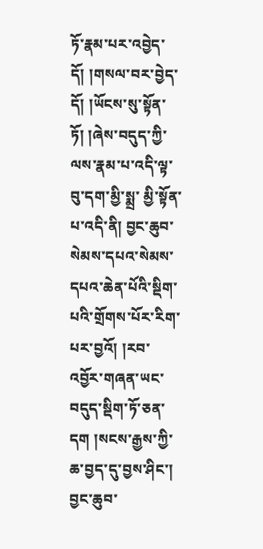ཏོ་རྣམ་པར་འབྱེད་དོ། །གསལ་བར་བྱེད་དོ། །ཡོངས་སུ་སྟོན་ཏོ། །ཞེས་བདུད་ཀྱི་ལས་རྣམ་པ་འདི་ལྟ་བུ་དག་མྱི་སྨྲ་ མྱི་སྟོན་པ་འདི་ནི། བྱང་ཆུབ་སེམས་དཔའ་སེམས་དཔའ་ཆེན་པོའི་སྡིག་པའི་གྲོགས་པོར་རིག་པར་བྱའོ། །རབ་འབྱོར་གཞན་ཡང་བདུད་སྡིག་ཏོ་ཅན་དག །སངས་རྒྱས་ཀྱི་ཆ་བྱད་དུ་བྱས་ཤིང་། བྱང་ཆུབ་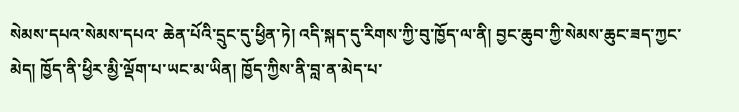སེམས་དཔའ་སེམས་དཔའ་ ཆེན་པོའི་དྲུང་དུ་ཕྱིན་ཏེ། འདི་སྐད་དུ་རིགས་ཀྱི་བུ་ཁྱོད་ལ་ནི། བྱང་ཆུབ་ཀྱི་སེམས་ཆུང་ཟད་ཀྱང་མེད། ཁྱོད་ནི་ཕྱིར་མྱི་ལྡོག་པ་ཡང་མ་ཡིན། ཁྱོད་ཀྱིས་ནི་བླ་ན་མེད་པ་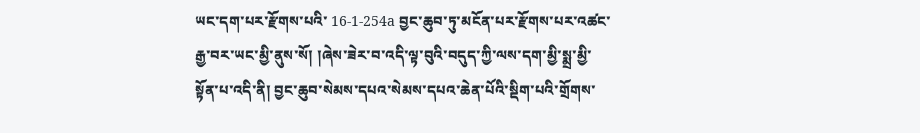ཡང་དག་པར་རྫོགས་པའི་ 16-1-254a བྱང་ཆུབ་ཏུ་མངོན་པར་རྫོགས་པར་འཚང་རྒྱ་བར་ཡང་མྱི་ནུས་སོ། །ཞེས་ཟེར་བ་འདི་ལྟ་བུའི་བདུད་ཀྱི་ལས་དག་མྱི་སྨྲ་མྱི་སྟོན་པ་འདི་ནི། བྱང་ཆུབ་སེམས་དཔའ་སེམས་དཔའ་ཆེན་པོའི་སྡིག་པའི་གྲོགས་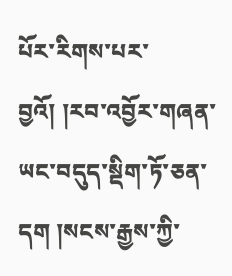པོར་རིགས་པར་ བྱའོ། །རབ་འབྱོར་གཞན་ཡང་བདུད་སྡིག་ཏོ་ཅན་དག །སངས་རྒྱས་ཀྱི་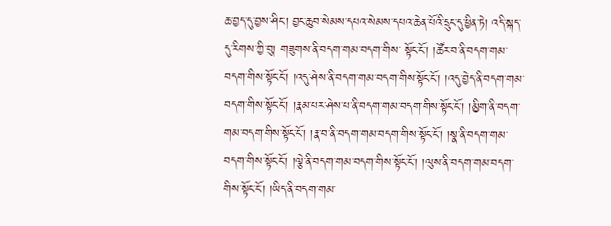ཆ་བྱད་དུ་བྱས་ཤིང་། བྱང་ཆུབ་སེམས་དཔའ་སེམས་དཔའ་ཆེན་པོའི་དྲུང་དུ་ཕྱིན་ཏེ། འདི་སྐད་དུ་རིགས་ཀྱི་བུ། གཟུགས་ནི་བདག་གམ་བདག་གིས་ སྟོང་ངོ་། །ཚོར་བ་ནི་བདག་གམ་བདག་གིས་སྟོང་ངོ་། །འདུ་ཤེས་ནི་བདག་གམ་བདག་གིས་སྟོང་ངོ་། །འདུ་བྱེད་ནི་བདག་གམ་བདག་གིས་སྟོང་ངོ་། །རྣམ་པར་ཤེས་པ་ནི་བདག་གམ་བདག་གིས་སྟོང་ངོ་། །མྱིག་ནི་བདག་ གམ་བདག་གིས་སྟོང་ངོ་། །རྣ་བ་ནི་བདག་གམ་བདག་གིས་སྟོང་ངོ་། །སྣ་ནི་བདག་གམ་བདག་གིས་སྟོང་ངོ་། །ལྕེ་ནི་བདག་གམ་བདག་གིས་སྟོང་ངོ་། །ལུས་ནི་བདག་གམ་བདག་གིས་སྟོང་ངོ་། །ཡིད་ནི་བདག་གམ་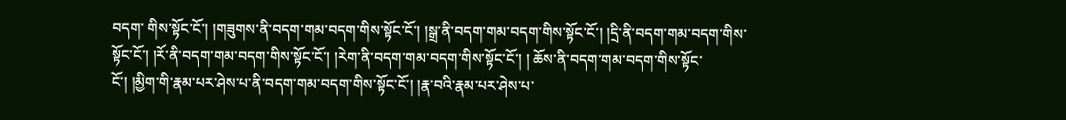བདག་ གིས་སྟོང་ངོ་། །གཟུགས་ནི་བདག་གམ་བདག་གིས་སྟོང་ངོ་། །སྒྲ་ནི་བདག་གམ་བདག་གིས་སྟོང་ངོ་། །དྲི་ནི་བདག་གམ་བདག་གིས་སྟོང་ངོ་། །རོ་ནི་བདག་གམ་བདག་གིས་སྟོང་ངོ་། །རེག་ནི་བདག་གམ་བདག་གིས་སྟོང་ངོ་། ། ཆོས་ནི་བདག་གམ་བདག་གིས་སྟོང་ངོ་། །མྱིག་གི་རྣམ་པར་ཤེས་པ་ནི་བདག་གམ་བདག་གིས་སྟོང་ངོ་། །རྣ་བའི་རྣམ་པར་ཤེས་པ་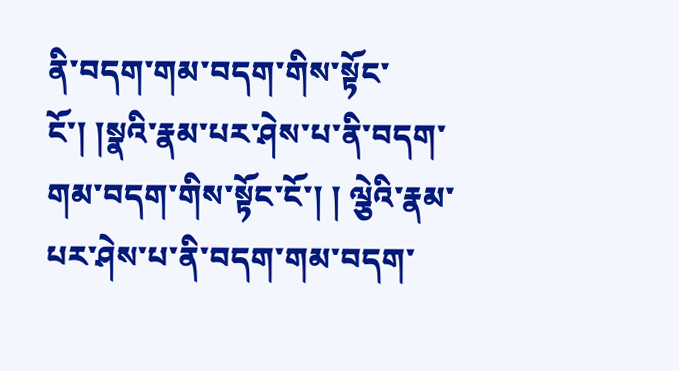ནི་བདག་གམ་བདག་གིས་སྟོང་ངོ་། །སྣའི་རྣམ་པར་ཤེས་པ་ནི་བདག་གམ་བདག་གིས་སྟོང་ངོ་། ། ལྕེའི་རྣམ་པར་ཤེས་པ་ནི་བདག་གམ་བདག་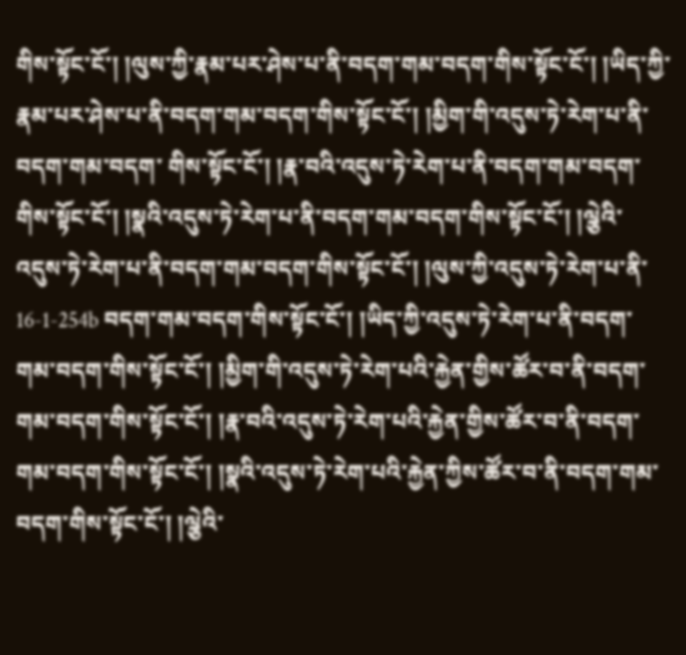གིས་སྟོང་ངོ་། །ལུས་ཀྱི་རྣམ་པར་ཤེས་པ་ནི་བདག་གམ་བདག་གིས་སྟོང་ངོ་། །ཡིད་ཀྱི་རྣམ་པར་ཤེས་པ་ནི་བདག་གམ་བདག་གིས་སྟོང་ངོ་། །མྱིག་གི་འདུས་ཏེ་རེག་པ་ནི་བདག་གམ་བདག་ གིས་སྟོང་ངོ་། །རྣ་བའི་འདུས་ཏེ་རེག་པ་ནི་བདག་གམ་བདག་གིས་སྟོང་ངོ་། །སྣའི་འདུས་ཏེ་རེག་པ་ནི་བདག་གམ་བདག་གིས་སྟོང་ངོ་། །ལྕེའི་འདུས་ཏེ་རེག་པ་ནི་བདག་གམ་བདག་གིས་སྟོང་ངོ་། །ལུས་ཀྱི་འདུས་ཏེ་རེག་པ་ནི་ 16-1-254b བདག་གམ་བདག་གིས་སྟོང་ངོ་། །ཡིད་ཀྱི་འདུས་ཏེ་རེག་པ་ནི་བདག་གམ་བདག་གིས་སྟོང་ངོ་། །མྱིག་གི་འདུས་ཏེ་རེག་པའི་རྐྱེན་གྱིས་ཚོར་བ་ནི་བདག་གམ་བདག་གིས་སྟོང་ངོ་། །རྣ་བའི་འདུས་ཏེ་རེག་པའི་རྐྱེན་གྱིས་ཚོར་བ་ནི་བདག་ གམ་བདག་གིས་སྟོང་ངོ་། །སྣའི་འདུས་ཏེ་རེག་པའི་རྐྱེན་ཀྱིས་ཚོར་བ་ནི་བདག་གམ་བདག་གིས་སྟོང་ངོ་། །ལྕེའི་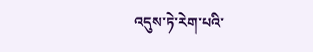འདུས་ཏེ་རེག་པའི་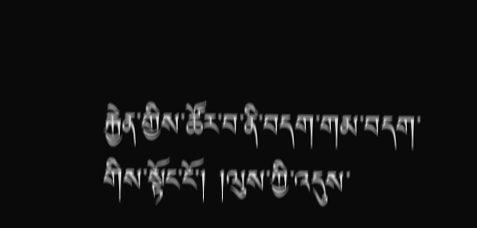རྐྱེན་གྱིས་ཚོར་བ་ནི་བདག་གམ་བདག་གིས་སྟོང་ངོ་། །ལུས་ཀྱི་འདུས་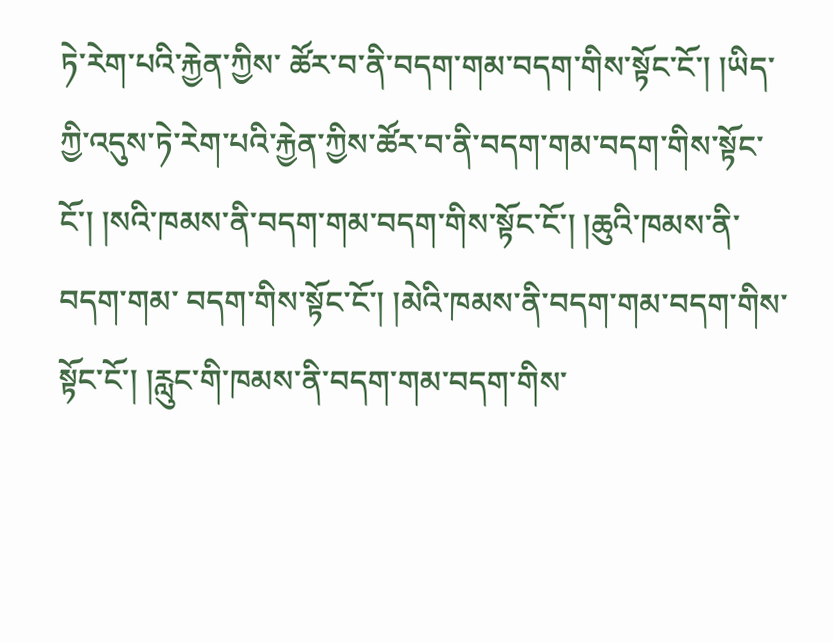ཏེ་རེག་པའི་རྐྱེན་ཀྱིས་ ཚོར་བ་ནི་བདག་གམ་བདག་གིས་སྟོང་ངོ་། །ཡིད་ཀྱི་འདུས་ཏེ་རེག་པའི་རྐྱེན་ཀྱིས་ཚོར་བ་ནི་བདག་གམ་བདག་གིས་སྟོང་ངོ་། །སའི་ཁམས་ནི་བདག་གམ་བདག་གིས་སྟོང་ངོ་། །ཆུའི་ཁམས་ནི་བདག་གམ་ བདག་གིས་སྟོང་ངོ་། །མེའི་ཁམས་ནི་བདག་གམ་བདག་གིས་སྟོང་ངོ་། །རླུང་གི་ཁམས་ནི་བདག་གམ་བདག་གིས་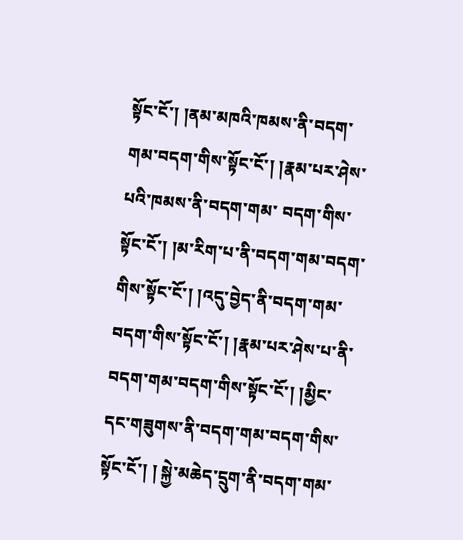སྟོང་ངོ་། །ནམ་མཁའི་ཁམས་ནི་བདག་གམ་བདག་གིས་སྟོང་ངོ་། །རྣམ་པར་ཤེས་པའི་ཁམས་ནི་བདག་གམ་ བདག་གིས་སྟོང་ངོ་། །མ་རིག་པ་ནི་བདག་གམ་བདག་གིས་སྟོང་ངོ་། །འདུ་བྱེད་ནི་བདག་གམ་བདག་གིས་སྟོང་ངོ་། །རྣམ་པར་ཤེས་པ་ནི་བདག་གམ་བདག་གིས་སྟོང་ངོ་། །མྱིང་དང་གཟུགས་ནི་བདག་གམ་བདག་གིས་སྟོང་ངོ་། ། སྐྱེ་མཆེད་དྲུག་ནི་བདག་གམ་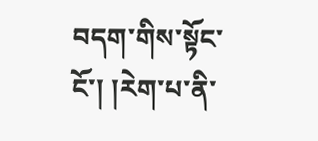བདག་གིས་སྟོང་ངོ་། །རེག་པ་ནི་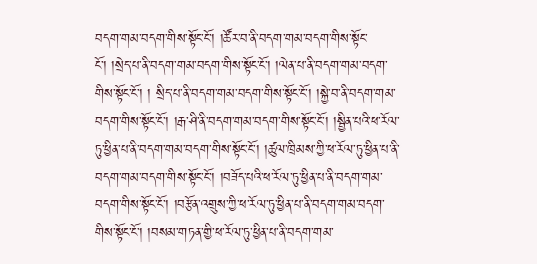བདག་གམ་བདག་གིས་སྟོང་ངོ་། །ཚོར་བ་ནི་བདག་གམ་བདག་གིས་སྟོང་ངོ་། །སྲེད་པ་ནི་བདག་གམ་བདག་གིས་སྟོང་ངོ་། །ལེན་པ་ནི་བདག་གམ་བདག་གིས་སྟོང་ངོ་། ། སྲིད་པ་ནི་བདག་གམ་བདག་གིས་སྟོང་ངོ་། །སྐྱེ་བ་ནི་བདག་གམ་བདག་གིས་སྟོང་ངོ་། །རྒ་ཤི་ནི་བདག་གམ་བདག་གིས་སྟོང་ངོ་། །སྦྱིན་པའི་ཕ་རོལ་ཏུ་ཕྱིན་པ་ནི་བདག་གམ་བདག་གིས་སྟོང་ངོ་། །ཚུལ་ཁྲིམས་ཀྱི་ཕ་རོལ་ཏུ་ཕྱིན་པ་ནི་ བདག་གམ་བདག་གིས་སྟོང་ངོ་། །བཟོད་པའི་ཕ་རོལ་ཏུ་ཕྱིན་པ་ནི་བདག་གམ་བདག་གིས་སྟོང་ངོ་། །བརྩོན་འགྲུས་ཀྱི་ཕ་རོལ་ཏུ་ཕྱིན་པ་ནི་བདག་གམ་བདག་གིས་སྟོང་ངོ་། །བསམ་གཏན་གྱི་ཕ་རོལ་ཏུ་ཕྱིན་པ་ནི་བདག་གམ་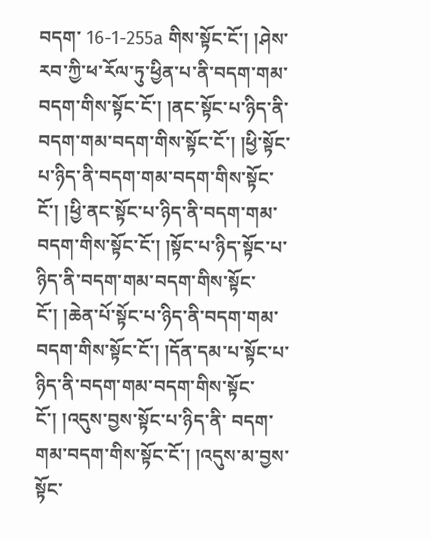བདག་ 16-1-255a གིས་སྟོང་ངོ་། །ཤེས་རབ་ཀྱི་ཕ་རོལ་ཏུ་ཕྱིན་པ་ནི་བདག་གམ་བདག་གིས་སྟོང་ངོ་། །ནང་སྟོང་པ་ཉིད་ནི་བདག་གམ་བདག་གིས་སྟོང་ངོ་། །ཕྱི་སྟོང་པ་ཉིད་ནི་བདག་གམ་བདག་གིས་སྟོང་ངོ་། །ཕྱི་ནང་སྟོང་པ་ཉིད་ནི་བདག་གམ་ བདག་གིས་སྟོང་ངོ་། །སྟོང་པ་ཉིད་སྟོང་པ་ཉིད་ནི་བདག་གམ་བདག་གིས་སྟོང་ངོ་། །ཆེན་པོ་སྟོང་པ་ཉིད་ནི་བདག་གམ་བདག་གིས་སྟོང་ངོ་། །དོན་དམ་པ་སྟོང་པ་ཉིད་ནི་བདག་གམ་བདག་གིས་སྟོང་ངོ་། །འདུས་བྱས་སྟོང་པ་ཉིད་ནི་ བདག་གམ་བདག་གིས་སྟོང་ངོ་། །འདུས་མ་བྱས་སྟོང་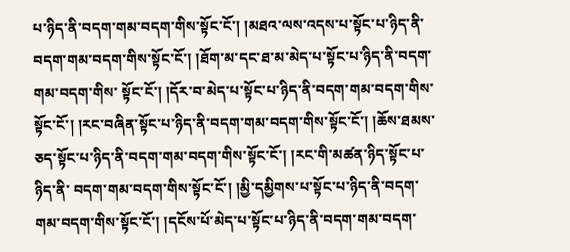པ་ཉིད་ནི་བདག་གམ་བདག་གིས་སྟོང་ངོ་། །མཐའ་ལས་འདས་པ་སྟོང་པ་ཉིད་ནི་བདག་གམ་བདག་གིས་སྟོང་ངོ་། །ཐོག་མ་དང་ཐ་མ་མེད་པ་སྟོང་པ་ཉིད་ནི་བདག་གམ་བདག་གིས་ སྟོང་ངོ་། །དོར་བ་མེད་པ་སྟོང་པ་ཉིད་ནི་བདག་གམ་བདག་གིས་སྟོང་ངོ་། །རང་བཞིན་སྟོང་པ་ཉིད་ནི་བདག་གམ་བདག་གིས་སྟོང་ངོ་། །ཆོས་ཐམས་ཅད་སྟོང་པ་ཉིད་ནི་བདག་གམ་བདག་གིས་སྟོང་ངོ་། །རང་གི་མཚན་ཉིད་སྟོང་པ་ཉིད་ནི་ བདག་གམ་བདག་གིས་སྟོང་ངོ་། །མྱི་དམྱིགས་པ་སྟོང་པ་ཉིད་ནི་བདག་གམ་བདག་གིས་སྟོང་ངོ་། །དངོས་པོ་མེད་པ་སྟོང་པ་ཉིད་ནི་བདག་གམ་བདག་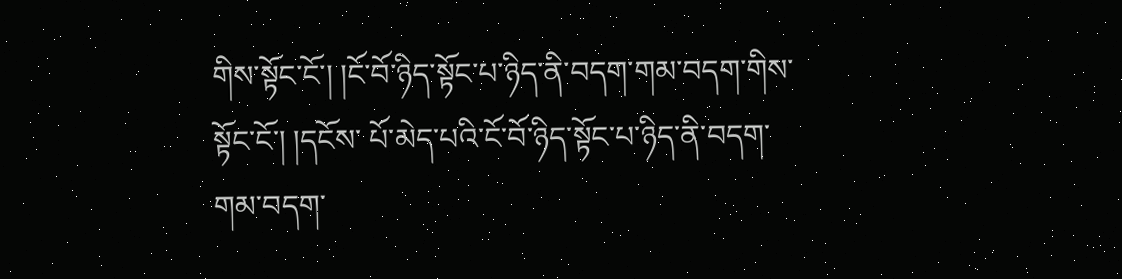གིས་སྟོང་ངོ་། །ངོ་བོ་ཉིད་སྟོང་པ་ཉིད་ནི་བདག་གམ་བདག་གིས་སྟོང་ངོ་། །དངོས་ པོ་མེད་པའི་ངོ་བོ་ཉིད་སྟོང་པ་ཉིད་ནི་བདག་གམ་བདག་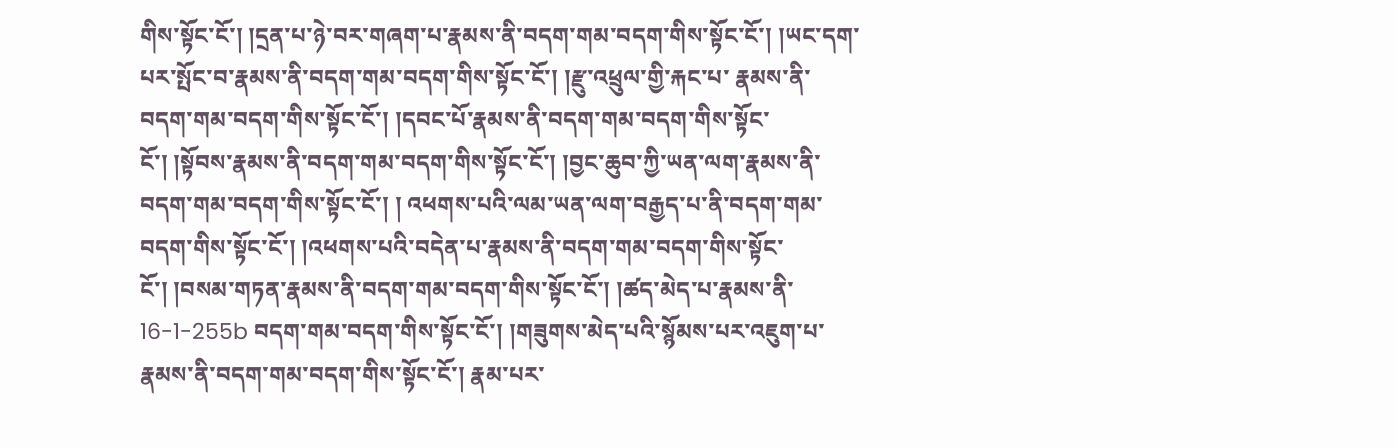གིས་སྟོང་ངོ་། །དྲན་པ་ཉེ་བར་གཞག་པ་རྣམས་ནི་བདག་གམ་བདག་གིས་སྟོང་ངོ་། །ཡང་དག་པར་སྤོང་བ་རྣམས་ནི་བདག་གམ་བདག་གིས་སྟོང་ངོ་། །རྫུ་འཕྲུལ་གྱི་རྐང་པ་ རྣམས་ནི་བདག་གམ་བདག་གིས་སྟོང་ངོ་། །དབང་པོ་རྣམས་ནི་བདག་གམ་བདག་གིས་སྟོང་ངོ་། །སྟོབས་རྣམས་ནི་བདག་གམ་བདག་གིས་སྟོང་ངོ་། །བྱང་ཆུབ་ཀྱི་ཡན་ལག་རྣམས་ནི་བདག་གམ་བདག་གིས་སྟོང་ངོ་། ། འཕགས་པའི་ལམ་ཡན་ལག་བརྒྱད་པ་ནི་བདག་གམ་བདག་གིས་སྟོང་ངོ་། །འཕགས་པའི་བདེན་པ་རྣམས་ནི་བདག་གམ་བདག་གིས་སྟོང་ངོ་། །བསམ་གཏན་རྣམས་ནི་བདག་གམ་བདག་གིས་སྟོང་ངོ་། །ཚད་མེད་པ་རྣམས་ནི་ 16-1-255b བདག་གམ་བདག་གིས་སྟོང་ངོ་། །གཟུགས་མེད་པའི་སྙོམས་པར་འཇུག་པ་རྣམས་ནི་བདག་གམ་བདག་གིས་སྟོང་ངོ་། རྣམ་པར་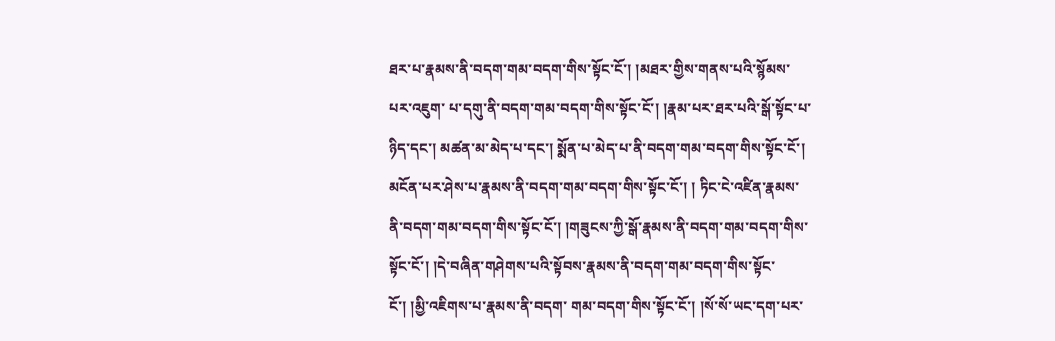ཐར་པ་རྣམས་ནི་བདག་གམ་བདག་གིས་སྟོང་ངོ་། །མཐར་གྱིས་གནས་པའི་སྙོམས་པར་འཇུག་ པ་དགུ་ནི་བདག་གམ་བདག་གིས་སྟོང་ངོ་། །རྣམ་པར་ཐར་པའི་སྒོ་སྟོང་པ་ཉིད་དང་། མཚན་མ་མེད་པ་དང་། སྨོན་པ་མེད་པ་ནི་བདག་གམ་བདག་གིས་སྟོང་ངོ་། མངོན་པར་ཤེས་པ་རྣམས་ནི་བདག་གམ་བདག་གིས་སྟོང་ངོ་། ། ཏིང་ངེ་འཛིན་རྣམས་ནི་བདག་གམ་བདག་གིས་སྟོང་ངོ་། །གཟུངས་ཀྱི་སྒོ་རྣམས་ནི་བདག་གམ་བདག་གིས་སྟོང་ངོ་། །དེ་བཞིན་གཤེགས་པའི་སྟོབས་རྣམས་ནི་བདག་གམ་བདག་གིས་སྟོང་ངོ་། །མྱི་འཇིགས་པ་རྣམས་ནི་བདག་ གམ་བདག་གིས་སྟོང་ངོ་། །སོ་སོ་ཡང་དག་པར་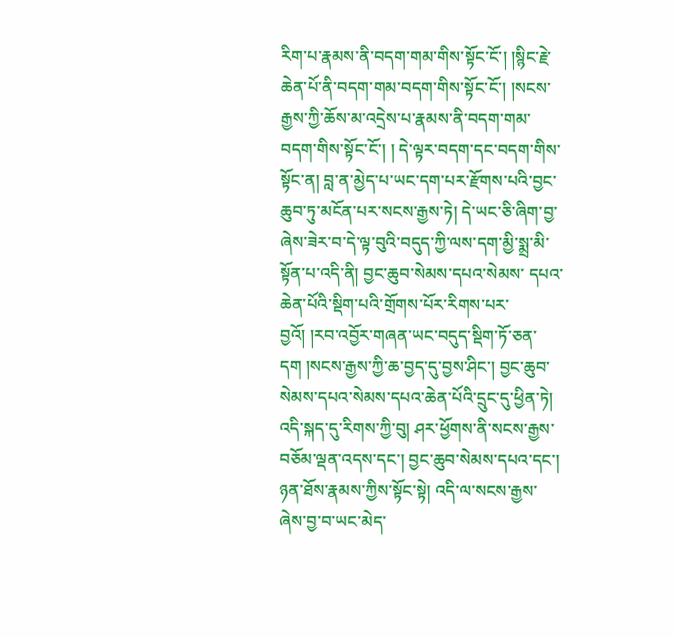རིག་པ་རྣམས་ནི་བདག་གམ་གིས་སྟོང་ངོ་། །སྙིང་རྗེ་ཆེན་པོ་ནི་བདག་གམ་བདག་གིས་སྟོང་ངོ་། །སངས་རྒྱས་ཀྱི་ཆོས་མ་འདྲེས་པ་རྣམས་ནི་བདག་གམ་བདག་གིས་སྟོང་ངོ་། ། དེ་ལྟར་བདག་དང་བདག་གིས་སྟོང་ན། བླ་ན་མྱེད་པ་ཡང་དག་པར་རྫོགས་པའི་བྱང་ཆུབ་ཏུ་མངོན་པར་སངས་རྒྱས་ཏེ། དེ་ཡང་ཅི་ཞིག་བྱ་ཞེས་ཟེར་བ་དེ་ལྟ་བུའི་བདུད་ཀྱི་ལས་དག་མྱི་སྨྲ་མི་སྟོན་པ་འདི་ནི། བྱང་ཆུབ་སེམས་དཔའ་སེམས་ དཔའ་ཆེན་པོའི་སྡིག་པའི་གྲོགས་པོར་རིགས་པར་བྱའོ། །རབ་འབྱོར་གཞན་ཡང་བདུད་སྡིག་ཏོ་ཅན་དག །སངས་རྒྱས་ཀྱི་ཆ་བྱད་དུ་བྱས་ཤིང་། བྱང་ཆུབ་སེམས་དཔའ་སེམས་དཔའ་ཆེན་པོའི་དྲུང་དུ་ཕྱིན་ཏེ། འདི་སྐད་དུ་རིགས་ཀྱི་བུ། ཤར་ཕྱོགས་ནི་སངས་རྒྱས་བཅོམ་ལྡན་འདས་དང་། བྱང་ཆུབ་སེམས་དཔའ་དང་། ཉན་ཐོས་རྣམས་ཀྱིས་སྟོང་སྟེ། འདི་ལ་སངས་རྒྱས་ཞེས་བྱ་བ་ཡང་མེད་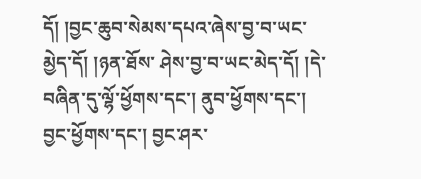དོ། །བྱང་ཆུབ་སེམས་དཔའ་ཞེས་བྱ་བ་ཡང་མྱེད་དོ། །ཉན་ཐོས་ ཤེས་བྱ་བ་ཡང་མེད་དོ། །དེ་བཞིན་དུ་ལྷོ་ཕྱོགས་དང་། ནུབ་ཕྱོགས་དང་། བྱང་ཕྱོགས་དང་། བྱང་ཤར་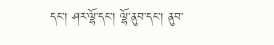དང་། ཤར་ལྷོ་དང་། ལྷོ་ནུབ་དང་། ནུབ་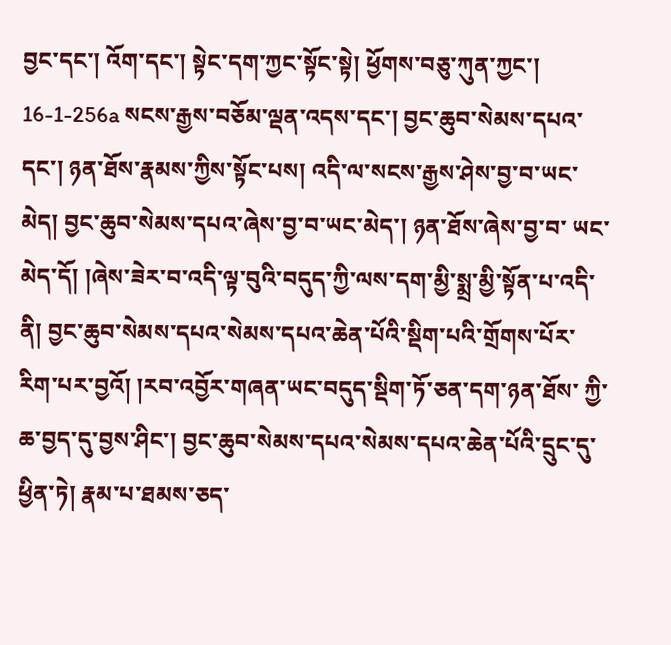བྱང་དང་། འོག་དང་། སྟེང་དག་ཀྱང་སྟོང་སྟེ། ཕྱོགས་བཅུ་ཀུན་ཀྱང་། 16-1-256a སངས་རྒྱས་བཅོམ་ལྡན་འདས་དང་། བྱང་ཆུབ་སེམས་དཔའ་དང་། ཉན་ཐོས་རྣམས་ཀྱིས་སྟོང་པས། འདི་ལ་སངས་རྒྱས་ཤེས་བྱ་བ་ཡང་མེད། བྱང་ཆུབ་སེམས་དཔའ་ཞེས་བྱ་བ་ཡང་མེད་། ཉན་ཐོས་ཞེས་བྱ་བ་ ཡང་མེད་དོ། །ཞེས་ཟེར་བ་འདི་ལྟ་བུའི་བདུད་ཀྱི་ལས་དག་མྱི་སྨྲ་མྱི་སྟོན་པ་འདི་ནི། བྱང་ཆུབ་སེམས་དཔའ་སེམས་དཔའ་ཆེན་པོའི་སྡིག་པའི་གྲོགས་པོར་རིག་པར་བྱའོ། །རབ་འབྱོར་གཞན་ཡང་བདུད་སྡིག་ཏོ་ཅན་དག་ཉན་ཐོས་ ཀྱི་ཆ་བྱད་དུ་བྱས་ཤིང་། བྱང་ཆུབ་སེམས་དཔའ་སེམས་དཔའ་ཆེན་པོའི་དྲུང་དུ་ཕྱིན་ཏེ། རྣམ་པ་ཐམས་ཅད་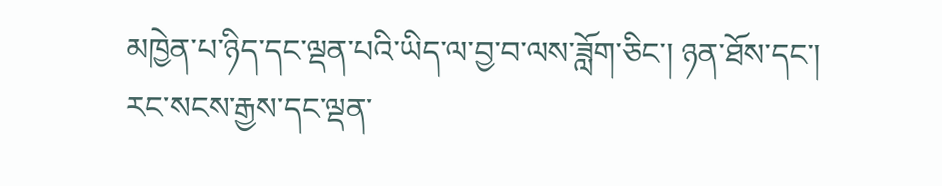མཁྱེན་པ་ཉིད་དང་ལྡན་པའི་ཡིད་ལ་བྱ་བ་ལས་ཟློག་ཅིང་། ཉན་ཐོས་དང་། རང་སངས་རྒྱས་དང་ལྡན་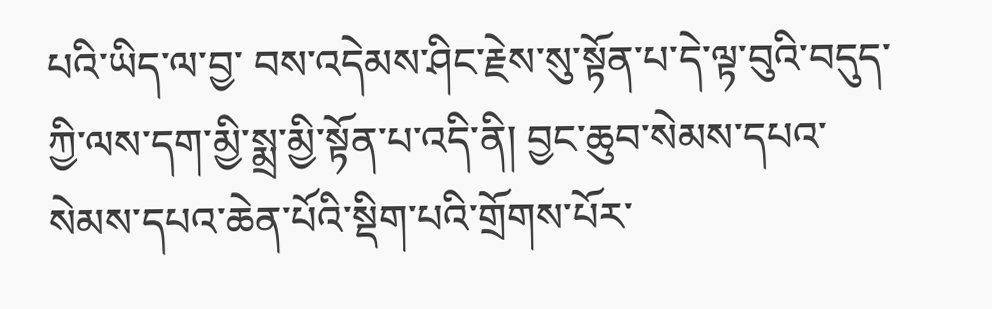པའི་ཡིད་ལ་བྱ་ བས་འདེམས་ཤིང་རྗེས་སུ་སྟོན་པ་དེ་ལྟ་བུའི་བདུད་ཀྱི་ལས་དག་མྱི་སྨྲ་མྱི་སྟོན་པ་འདི་ནི། བྱང་ཆུབ་སེམས་དཔའ་སེམས་དཔའ་ཆེན་པོའི་སྡིག་པའི་གྲོགས་པོར་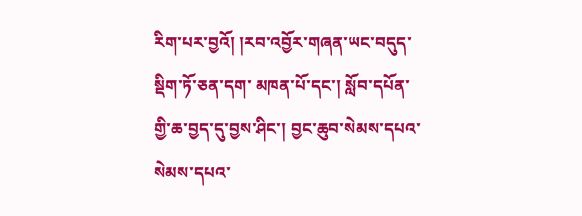རིག་པར་བྱའོ། །རབ་འབྱོར་གཞན་ཡང་བདུད་སྡིག་ཏོ་ཅན་དག་ མཁན་པོ་དང་། སློབ་དཔོན་གྱི་ཆ་བྱད་དུ་བྱས་ཤིང་། བྱང་ཆུབ་སེམས་དཔའ་སེམས་དཔའ་